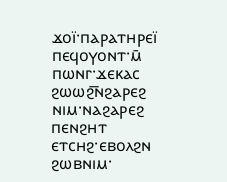ϫⲟⲓ̈·ⲡⲁⲣⲁⲧⲏⲣⲉⲓ̈
ⲡⲉϥⲟⲩⲟⲛⲧ·ⲙ̄
ⲡⲱⲛⲅ·ϫⲉⲕⲁⲥ
ϩⲱⲱϩ︤ⲛ︥ϩⲁⲣⲉϩ
ⲛⲓⲙ·ⲛⲁϩⲁⲣⲉϩ
ⲡⲉⲛϩⲏⲧ
ⲉⲧⲥⲏϩ·ⲉⲃⲟⲗϩⲛ
ϩⲱⲃⲛⲓⲙ·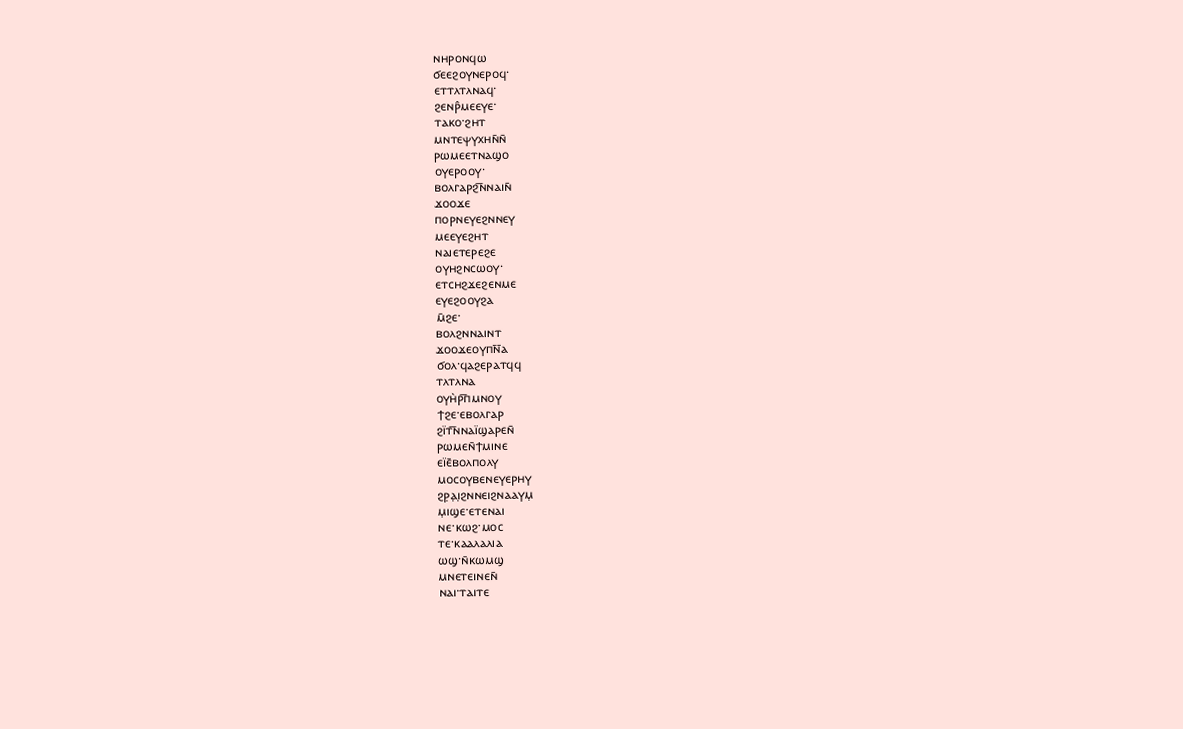ⲛⲏⲣⲟⲛϥⲱ
ϭⲉⲉϩⲟⲩⲛⲉⲣⲟϥ·
ⲉⲧⲧⲗⲧⲗⲛⲁϥ·
ϩⲉⲛⲣ̂ⲙⲉⲉⲩⲉ·
ⲧⲁⲕⲟ·ϩⲏⲧ
ⲙⲛⲧⲉⲯⲩⲭⲏⲛ̄ⲛ̄
ⲣⲱⲙⲉⲉⲧⲛⲁϣⲟ
ⲟⲩⲉⲣⲟⲟⲩ·
ⲃⲟⲗⲅⲁⲣϩ︤ⲛ︥ⲛⲁⲓⲛ̄
ϫⲟⲟϫⲉ
ⲡⲟⲣⲛⲉⲩⲉϩⲛⲛⲉⲩ
ⲙⲉⲉⲩⲉϩⲏⲧ
ⲛⲁⲓⲉⲧⲉⲣⲉϩⲉ
ⲟⲩⲏϩⲛⲥⲱⲟⲩ·
ⲉⲧⲥⲏϩϫⲉϩⲉⲛⲙⲉ
ⲉⲩⲉϩⲟⲟⲩϩⲁ
ⲙ̄ϩⲉ·
ⲃⲟⲗϩⲛⲛⲁⲓⲛⲧ
ϫⲟⲟϫⲉⲟⲩⲡⲛ︤︥ⲁ
ϭⲟⲗ·ϥⲁϩⲉⲣⲁⲧϥϥ
ⲧⲗⲧⲗⲛⲁ
ⲟⲩⲏ̀ⲣ︤ⲡ︥ⲙⲛⲟⲩ
ϯϩⲉ·ⲉⲃⲟⲗⲅⲁⲣ
ϩⲓ̈ⲧ︤ⲛ︥ⲛⲁⲓ̈ϣⲁⲣⲉⲛ̄
ⲣⲱⲙⲉⲛ̄ϯⲙⲓⲛⲉ
ⲉⲓ̈ⲉ̄ⲃⲟⲗⲡⲟⲗⲩ
ⲙⲟⲥⲟⲩⲃⲉⲛⲉⲩⲉⲣⲏⲩ
ϩⲣ̣ⲁ̣ⲓ̣ϩⲛⲛⲉⲓϩⲛⲁⲁⲩⲙ̣
ⲙ̣ⲓϣⲉ·ⲉⲧⲉⲛⲁⲓ
ⲛⲉ·ⲕⲱϩ·ⲙⲟⲥ
ⲧⲉ·ⲕⲁⲁⲗⲁⲗⲓⲁ
ⲱϣ·ⲛ̄ⲕⲱⲙϣ
ⲙⲛⲉⲧⲉⲓⲛⲉⲛ̄
ⲛⲁⲓ·ⲧⲁⲓⲧⲉ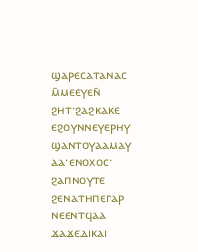ϣⲁⲣⲉⲥⲁⲧⲁⲛⲁⲥ
ⲙ̄ⲙⲉⲉⲩⲉⲛ̄
ϩⲏⲧ·ϩⲁϩⲕⲁⲕⲉ
ⲉϩⲟⲩⲛⲛⲉⲩⲉⲣⲏⲩ
ϣⲁⲛⲧⲟⲩⲁⲁⲙⲁⲩ
ⲁⲁ·ⲉⲛⲟⲭⲟⲥ·
ϩⲁⲡⲛⲟⲩⲧⲉ
ϩⲉⲛⲁⲧⲏⲡⲉⲅⲁⲣ
ⲛⲉⲉⲛⲧϥⲁⲁ
ϫⲁϫⲉⲇⲓⲕⲁⲓ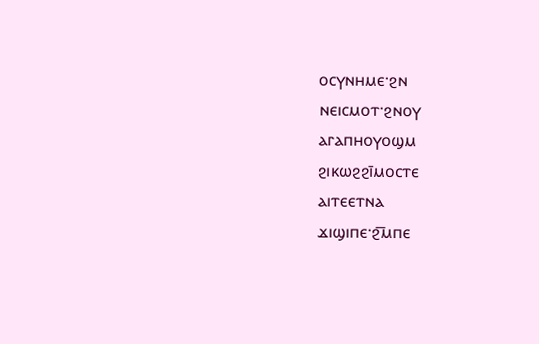ⲟⲥⲩⲛⲏⲙⲉ·ϩⲛ
ⲛⲉⲓⲥⲙⲟⲧ·ϩⲛⲟⲩ
ⲁⲅⲁⲡⲏⲟⲩⲟϣⲙ
ϩⲓⲕⲱϩϩⲓ̄ⲙⲟⲥⲧⲉ
ⲁⲓⲧⲉⲉⲧⲛⲁ
ϫⲓϣⲓⲡⲉ·ϩ︤ⲙ︥ⲡⲉ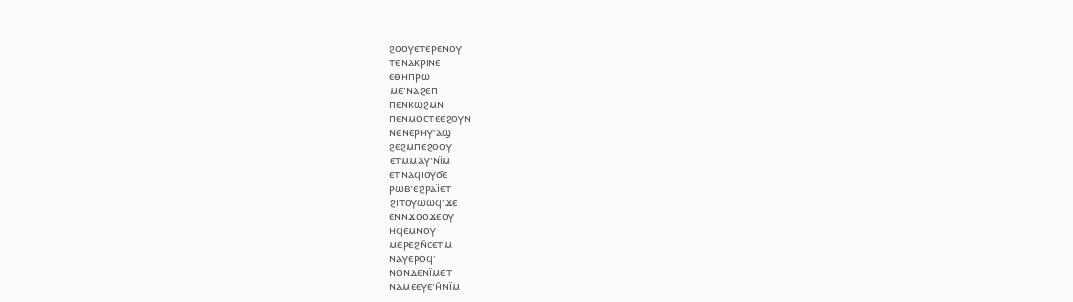ϩⲟⲟⲩⲉⲧⲉⲣⲉⲛⲟⲩ
ⲧⲉⲛⲁⲕⲣⲓⲛⲉ
ⲉⲑⲏⲡⲣⲱ
ⲙⲉ·ⲛⲁϩⲉⲡ
ⲡⲉⲛⲕⲱϩⲙⲛ
ⲡⲉⲛⲙⲟⲥⲧⲉⲉϩⲟⲩⲛ
ⲛⲉⲛⲉⲣⲏⲩ·ⲁϣ
ϩⲉϩⲙⲡⲉϩⲟⲟⲩ
ⲉⲧⲙⲙⲁⲩ·ⲛⲓ̈ⲙ
ⲉⲧⲛⲁϥⲓⲟⲩϭⲉ
ⲣⲱⲃ·ⲉϩⲣⲁⲓ̈ⲉⲧ
ϩⲓⲧⲟⲩⲱⲱϥ·ϫⲉ
ⲉⲛⲛϫⲟⲟϫⲉⲟⲩ
ⲏϥⲉⲙⲛⲟⲩ
ⲙⲉⲣⲉϩⲛ̄ⲥⲉⲧⲙ
ⲛⲁⲩⲉⲣⲟϥ·
ⲛⲟⲛⲇⲉⲛⲓ̈ⲙⲉⲧ
ⲛⲁⲙⲉⲉⲩⲉ·ⲏ̄ⲛⲓ̈ⲙ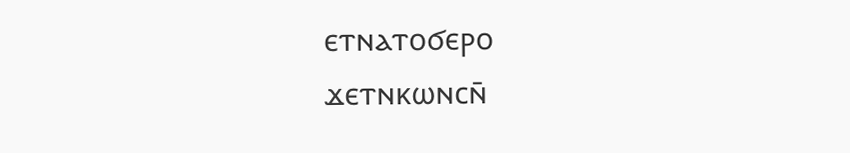ⲉⲧⲛⲁⲧⲟϭⲉⲣⲟ
ϫⲉⲧⲛⲕⲱⲛⲥⲛ̄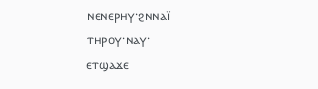ⲛⲉⲛⲉⲣⲏⲩ·ϩⲛⲛⲁⲓ̈
ⲧⲏⲣⲟⲩ·ⲛⲁⲩ·
ⲉⲧϣⲁϫⲉ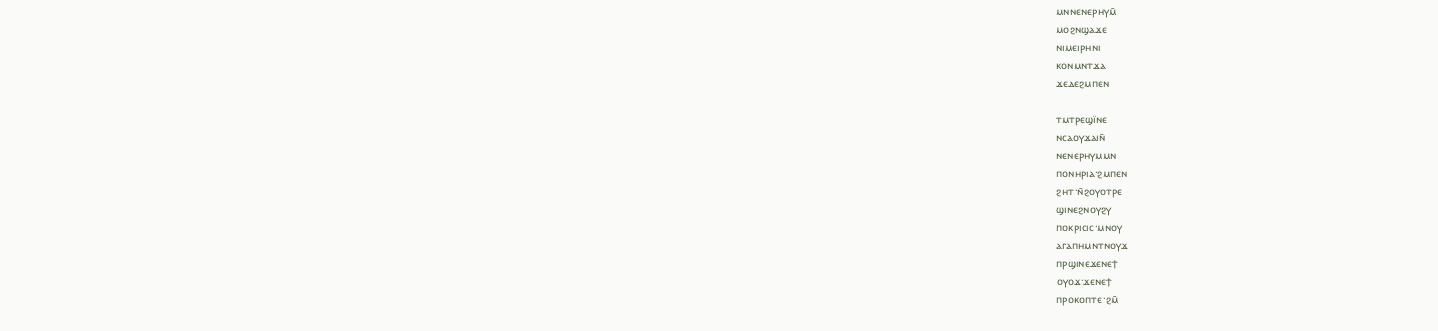ⲙⲛⲛⲉⲛⲉⲣⲏⲩⲙ̄
ⲙⲟϩⲛϣⲁϫⲉ
ⲛⲓⲙⲉⲓⲣⲏⲛⲓ
ⲕⲟⲛⲙⲛⲧϫⲁ
ϫⲉⲇⲉϩⲙⲡⲉⲛ

ⲧⲙⲧⲣⲉϣⲓ̈ⲛⲉ
ⲛⲥⲁⲟⲩϫⲁⲓⲛ̄
ⲛⲉⲛⲉⲣⲏⲩⲙⲙⲛ
ⲡⲟⲛⲏⲣⲓⲁ·ϩⲙⲡⲉⲛ
ϩⲏⲧ·ⲛ̄ϩⲟⲩⲟⲧⲣⲉ
ϣⲓⲛⲉϩⲛⲟⲩϩⲩ
ⲡⲟⲕⲣⲓⲥⲓⲥ·ⲙⲛⲟⲩ
ⲁⲅⲁⲡⲏⲙⲛⲧⲛⲟⲩϫ
ⲡⲣϣⲓⲛⲉϫⲉⲛⲉϯ
ⲟⲩⲟϫ·ϫⲉⲛⲉϯ
ⲡⲣⲟⲕⲟⲡⲧⲉ·ϩⲙ̄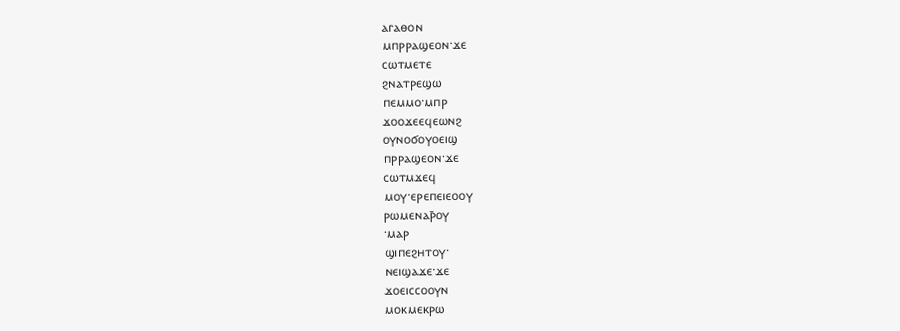ⲁⲅⲁⲑⲟⲛ
ⲙⲡⲣⲣⲁϣⲉⲟⲛ·ϫⲉ
ⲥⲱⲧⲙⲉⲧⲉ
ϩⲛⲁⲧⲣⲉϣⲱ
ⲡⲉⲙⲙⲟ·ⲙⲡⲣ
ϫⲟⲟϫⲉⲉϥⲉⲱⲛϩ
ⲟⲩⲛⲟϭⲟⲩⲟⲉⲓϣ
ⲡⲣⲣⲁϣⲉⲟⲛ·ϫⲉ
ⲥⲱⲧⲙϫⲉϥ
ⲙⲟⲩ·ⲉⲣⲉⲡⲉⲓⲉⲟⲟⲩ
ⲣⲱⲙⲉⲛⲁⲣ̄ⲟⲩ
·ⲙⲁⲣ
ϣⲓⲡⲉϩⲏⲧⲟⲩ·
ⲛⲉⲓϣⲁϫⲉ·ϫⲉ
ϫⲟⲉⲓⲥⲥⲟⲟⲩⲛ
ⲙⲟⲕⲙⲉⲕⲣⲱ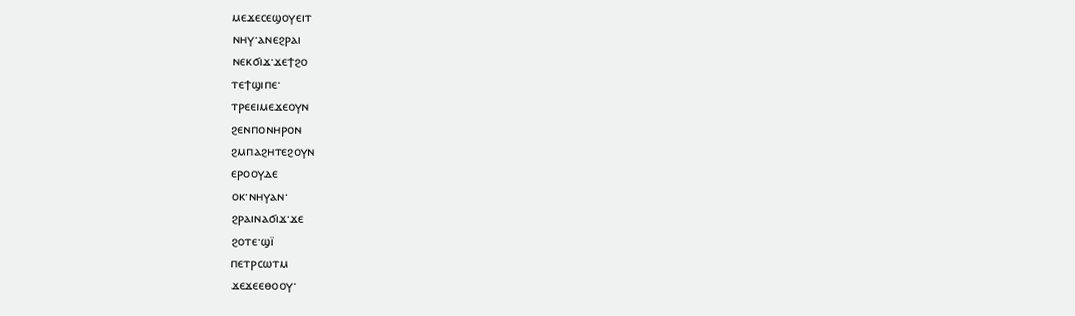ⲙⲉϫⲉⲥⲉϣⲟⲩⲉⲓⲧ
ⲛⲏⲩ·ⲁⲛⲉϩⲣⲁⲓ
ⲛⲉⲕϭⲓϫ·ϫⲉϯϩⲟ
ⲧⲉϯϣⲓⲡⲉ·
ⲧⲣⲉⲉⲓⲙⲉϫⲉⲟⲩⲛ
ϩⲉⲛⲡⲟⲛⲏⲣⲟⲛ
ϩⲙⲡⲁϩⲏⲧⲉϩⲟⲩⲛ
ⲉⲣⲟⲟⲩⲇⲉ
ⲟⲕ·ⲛⲏⲩⲁⲛ·
ϩⲣⲁⲓⲛⲁϭⲓϫ·ϫⲉ
ϩⲟⲧⲉ·ϣⲓ̈
ⲡⲉⲧⲣⲥⲱⲧⲙ
ϫⲉϫⲉⲉⲑⲟⲟⲩ·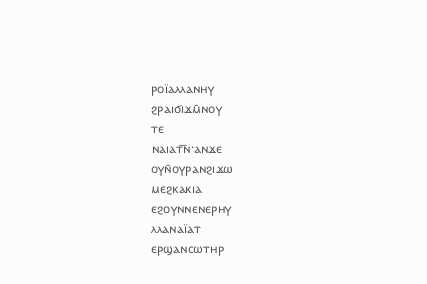ⲣⲟⲓ̈ⲁⲗⲗⲁⲛⲏⲩ
ϩⲣⲁⲓϭⲓϫⲙ̄ⲛⲟⲩ
ⲧⲉ
ⲛⲁⲓⲁⲧ︤ⲛ︥·ⲁⲛϫⲉ
ⲟⲩⲛ̄ⲟⲩⲣⲁⲛϩⲓϫⲱ
ⲙⲉϩⲕⲁⲕⲓⲁ
ⲉϩⲟⲩⲛⲛⲉⲛⲉⲣⲏⲩ
ⲗⲗⲁⲛⲁⲓ̈ⲁⲧ
ⲉⲣϣⲁⲛⲥⲱⲧⲏⲣ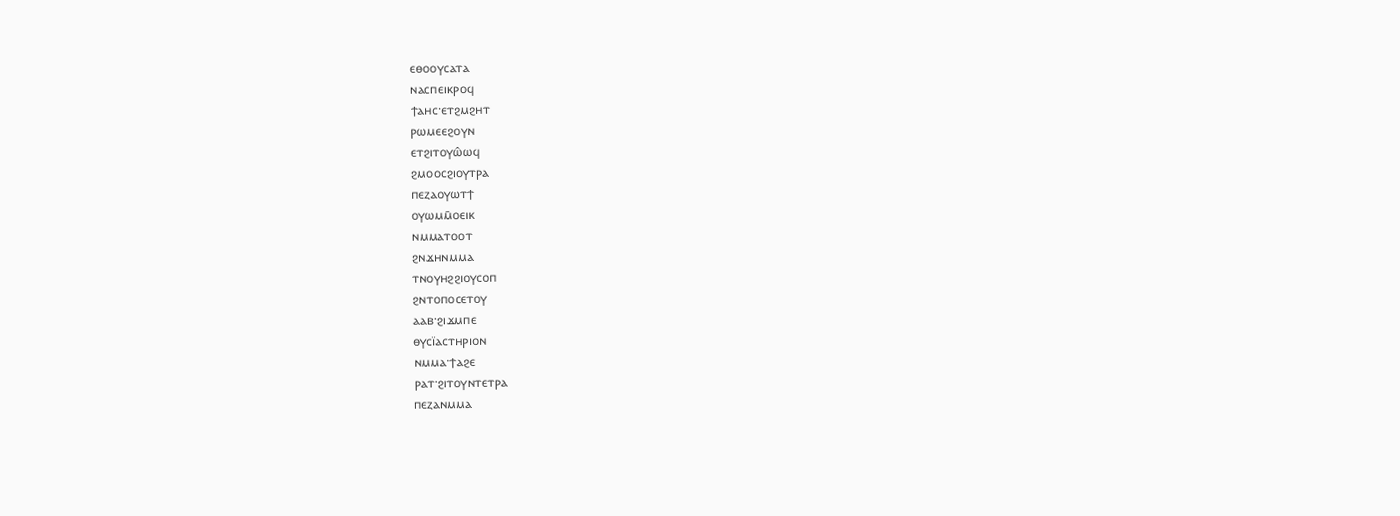ⲉⲑⲟⲟⲩⲥⲁⲧⲁ
ⲛⲁⲥⲡⲉⲓⲕⲣⲟϥ
ϯⲁⲏⲥ·ⲉⲧϩⲙϩⲏⲧ
ⲣⲱⲙⲉⲉϩⲟⲩⲛ
ⲉⲧϩⲓⲧⲟⲩⲱ̂ⲱϥ
ϩⲙⲟⲟⲥϩⲓⲟⲩⲧⲣⲁ
ⲡⲉⲍⲁⲟⲩⲱⲧϯ
ⲟⲩⲱⲙⲙ̄ⲟⲉⲓⲕ
ⲛⲙⲙⲁⲧⲟⲟⲧ
ϩⲛϫⲏⲛⲙⲙⲁ
ⲧⲛⲟⲩⲏϩϩⲓⲟⲩⲥⲟⲡ
ϩⲛⲧⲟⲡⲟⲥⲉⲧⲟⲩ
ⲁⲁⲃ·ϩⲓϫⲙⲡⲉ
ⲑⲩⲥⲓ̈ⲁⲥⲧⲏⲣⲓⲟⲛ
ⲛⲙⲙⲁ·ϯⲁϩⲉ
ⲣⲁⲧ·ϩⲓⲧⲟⲩⲛⲧⲉⲧⲣⲁ
ⲡⲉⲍⲁⲛⲙⲙⲁ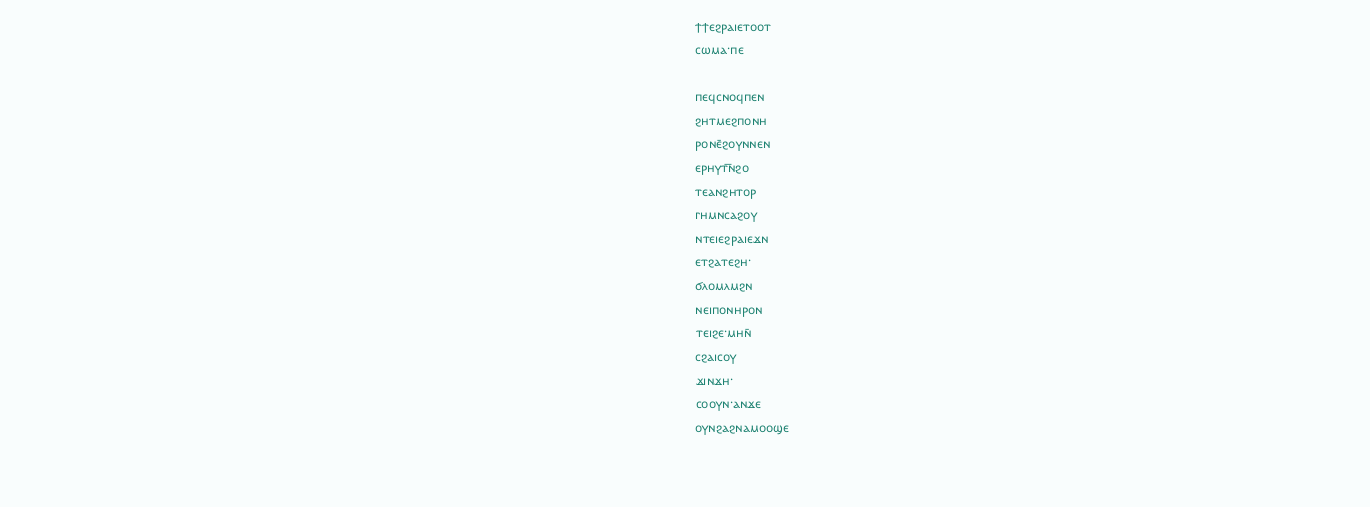ϯϯⲉϩⲣⲁⲓⲉⲧⲟⲟⲧ
ⲥⲱⲙⲁ·ⲡⲉ

ⲡⲉϥⲥⲛⲟϥⲡⲉⲛ
ϩⲏⲧⲙⲉϩⲡⲟⲛⲏ
ⲣⲟⲛⲉ̄ϩⲟⲩⲛⲛⲉⲛ
ⲉⲣⲏⲩⲧ︤ⲛ︥ϩⲟ
ⲧⲉⲁⲛϩⲏⲧⲟⲣ
ⲅⲏⲙⲛⲥⲁϩⲟⲩ
ⲛⲧⲉⲓⲉϩⲣⲁⲓⲉϫⲛ
ⲉⲧϩⲁⲧⲉϩⲏ·
ϭⲗⲟⲙⲗⲙϩⲛ
ⲛⲉⲓⲡⲟⲛⲏⲣⲟⲛ
ⲧⲉⲓϩⲉ·ⲙⲏⲛ̄
ⲥϩⲁⲓⲥⲟⲩ
ϫⲓⲛϫⲏ·
ⲥⲟⲟⲩⲛ·ⲁⲛϫⲉ
ⲟⲩⲛϩⲁϩⲛⲁⲙⲟⲟϣⲉ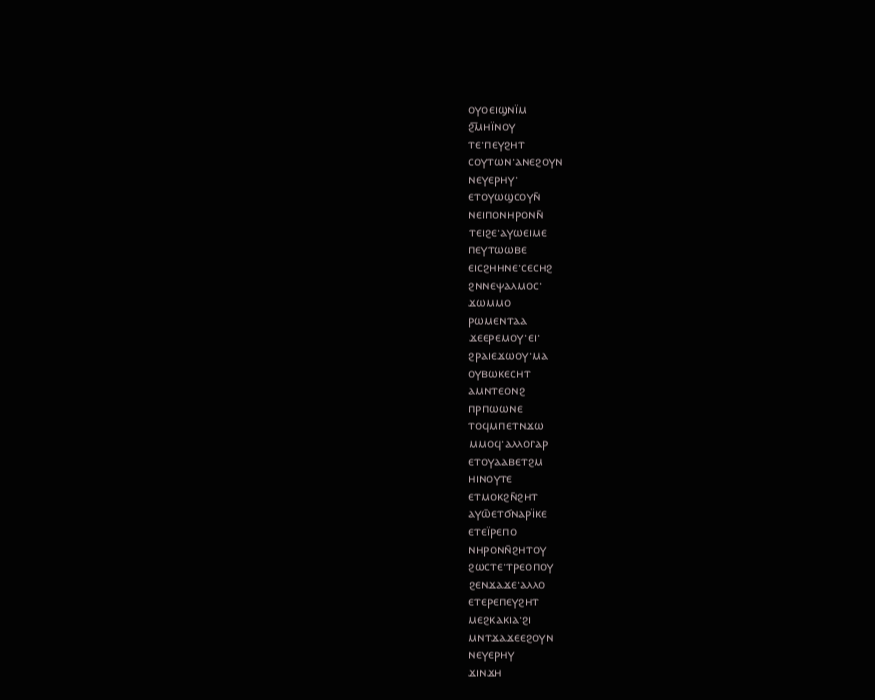ⲟⲩⲟⲉⲓϣⲛⲓ̈ⲙ
ϩ︤ⲙ︥ⲏⲓ̈ⲛⲟⲩ
ⲧⲉ·ⲡⲉⲩϩⲏⲧ
ⲥⲟⲩⲧⲱⲛ·ⲁⲛⲉϩⲟⲩⲛ
ⲛⲉⲩⲉⲣⲏⲩ·
ⲉⲧⲟⲩⲱϣⲥⲟⲩⲛ̄
ⲛⲉⲓⲡⲟⲛⲏⲣⲟⲛⲛ̄
ⲧⲉⲓϩⲉ·ⲁⲩⲱⲉⲓⲙⲉ
ⲡⲉⲩⲧⲱⲱⲃⲉ
ⲉⲓⲥϩⲏⲏⲛⲉ·ⲥⲉⲥⲏϩ
ϩⲛⲛⲉⲯⲁⲗⲙⲟⲥ·
ϫⲱⲙⲙⲟ
ⲣⲱⲙⲉⲛⲧⲁⲁ
ϫⲉⲉⲣⲉⲙⲟⲩ·ⲉⲓ·
ϩⲣⲁⲓⲉϫⲱⲟⲩ·ⲙⲁ
ⲟⲩⲃⲱⲕⲉⲥⲏⲧ
ⲁⲙⲛⲧⲉⲟⲛϩ
ⲡⲣⲡⲱⲱⲛⲉ
ⲧⲟϥⲙⲡⲉⲧⲛϫⲱ
ⲙⲙⲟϥ·ⲁⲗⲗⲟⲅⲁⲣ
ⲉⲧⲟⲩⲁⲁⲃⲉⲧϩⲙ
ⲏⲓⲛⲟⲩⲧⲉ
ⲉⲧⲙⲟⲕϩⲛ̄ϩⲏⲧ
ⲁⲩⲱ̄ⲉⲧϭⲛⲁⲣⲓ̈ⲕⲉ
ⲉⲧⲉⲓ̈ⲣⲉⲡⲟ
ⲛⲏⲣⲟⲛⲛ̄ϩⲏⲧⲟⲩ
ϩⲱⲥⲧⲉ·ⲧⲣⲉⲟⲡⲟⲩ
ϩⲉⲛϫⲁϫⲉ·ⲁⲗⲗⲟ
ⲉⲧⲉⲣⲉⲡⲉⲩϩⲏⲧ
ⲙⲉϩⲕⲁⲕⲓⲁ·ϩⲓ
ⲙⲛⲧϫⲁϫⲉⲉϩⲟⲩⲛ
ⲛⲉⲩⲉⲣⲏⲩ
ϫⲓⲛϫⲏ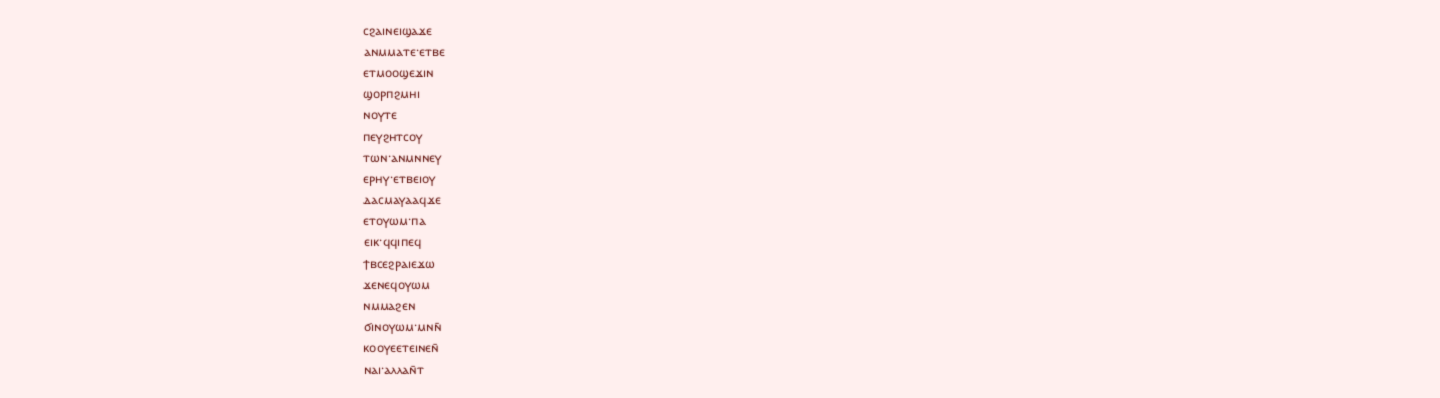ⲥϩⲁⲓⲛⲉⲓϣⲁϫⲉ
ⲁⲛⲙⲙⲁⲧⲉ·ⲉⲧⲃⲉ
ⲉⲧⲙⲟⲟϣⲉϫⲓⲛ
ϣⲟⲣⲡϩⲙⲏⲓ
ⲛⲟⲩⲧⲉ
ⲡⲉⲩϩⲏⲧⲥⲟⲩ
ⲧⲱⲛ·ⲁⲛⲙⲛⲛⲉⲩ
ⲉⲣⲏⲩ·ⲉⲧⲃⲉⲓⲟⲩ
ⲇⲁⲥⲙⲁⲩⲁⲁϥϫⲉ
ⲉⲧⲟⲩⲱⲙ·ⲡⲁ
ⲉⲓⲕ·ϥϥⲓⲡⲉϥ
ϯⲃⲥⲉϩⲣⲁⲓⲉϫⲱ
ϫⲉⲛⲉϥⲟⲩⲱⲙ
ⲛⲙⲙⲁϩⲉⲛ
ϭⲓⲛⲟⲩⲱⲙ·ⲙⲛⲛ̄
ⲕⲟⲟⲩⲉⲉⲧⲉⲓⲛⲉⲛ̄
ⲛⲁⲓ·ⲁⲗⲗⲁⲛ̄ⲧ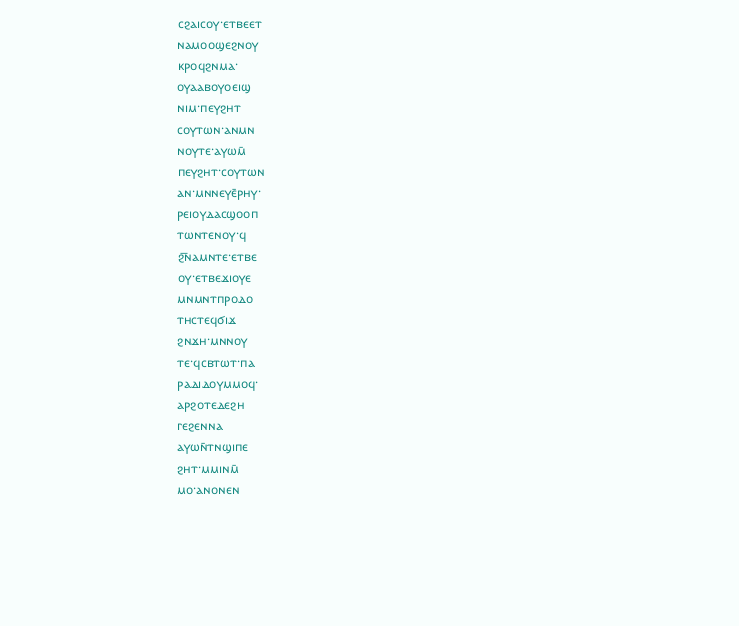ⲥϩⲁⲓⲥⲟⲩ·ⲉⲧⲃⲉⲉⲧ
ⲛⲁⲙⲟⲟϣⲉϩⲛⲟⲩ
ⲕⲣⲟϥϩⲛⲙⲁ·
ⲟⲩⲁⲁⲃⲟⲩⲟⲉⲓϣ
ⲛⲓⲙ·ⲡⲉⲩϩⲏⲧ
ⲥⲟⲩⲧⲱⲛ·ⲁⲛⲙⲛ
ⲛⲟⲩⲧⲉ·ⲁⲩⲱⲙ̄
ⲡⲉⲩϩⲏⲧ·ⲥⲟⲩⲧⲱⲛ
ⲁⲛ·ⲙⲛⲛⲉⲩⲉ̄ⲣⲏⲩ·
ⲣⲉⲓⲟⲩⲇⲁⲥϣⲟⲟⲡ
ⲧⲱⲛⲧⲉⲛⲟⲩ·ϥ
ϩ︤ⲛ︥ⲁⲙⲛⲧⲉ·ⲉⲧⲃⲉ
ⲟⲩ·ⲉⲧⲃⲉϫⲓⲟⲩⲉ
ⲙⲛⲙⲛⲧⲡⲣⲟⲇⲟ
ⲧⲏⲥⲧⲉϥϭⲓϫ
ϩⲛϫⲏ·ⲙⲛⲛⲟⲩ
ⲧⲉ·ϥⲥⲃⲧⲱⲧ·ⲡⲁ
ⲣⲁⲇⲓⲇⲟⲩⲙⲙⲟϥ·
ⲁⲣϩⲟⲧⲉⲇⲉϩⲏ
ⲅⲉϩⲉⲛⲛⲁ
ⲁⲩⲱⲛ̄ⲧⲛϣⲓⲡⲉ
ϩⲏⲧ·ⲙⲙⲓⲛⲙ̄
ⲙⲟ·ⲁⲛⲟⲛⲉⲛ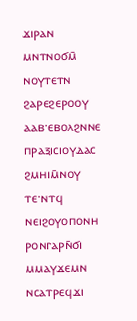ϫⲓⲣⲁⲛ
ⲙⲛⲧⲛⲟϭⲙ̄
ⲛⲟⲩⲧⲉⲧⲛ
ϩⲁⲣⲉϩⲉⲣⲟⲟⲩ
ⲁⲁⲃ·ⲉⲃⲟⲗϩⲛⲛⲉ
ⲡⲣⲁⲝⲓⲥⲓⲟⲩⲇⲁⲥ
ϩⲙⲏⲓⲙ̄ⲛⲟⲩ
ⲧⲉ·ⲛⲧϥ
ⲛⲉⲓϩⲟⲩⲟⲡⲟⲛⲏ
ⲣⲟⲛⲅⲁⲣⲛ̄ϭⲓ
ⲙⲙⲁⲩϫⲉⲙⲛ
ⲛⲥⲁⲧⲣⲉϥϫⲓ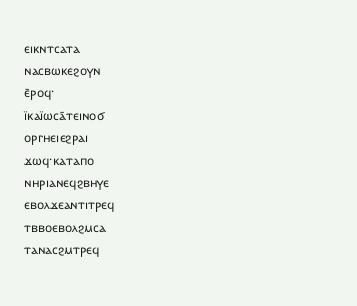ⲉⲓⲕⲛⲧⲥⲁⲧⲁ
ⲛⲁⲥⲃⲱⲕⲉϩⲟⲩⲛ
ⲉ̄ⲣⲟϥ·
ⲓ̈ⲕⲁⲓ̈ⲱⲥⲁ̄ⲧⲉⲓⲛⲟϭ
ⲟⲣⲅⲏⲉⲓⲉϩⲣⲁⲓ
ϫⲱϥ·ⲕⲁⲧⲁⲡⲟ
ⲛⲏⲣⲓⲁⲛⲉϥϩⲃⲏⲩⲉ
ⲉⲃⲟⲗϫⲉⲁⲛⲧⲓⲧⲣⲉϥ
ⲧⲃⲃⲟⲉⲃⲟⲗϩⲙⲥⲁ
ⲧⲁⲛⲁⲥϩⲙⲧⲣⲉϥ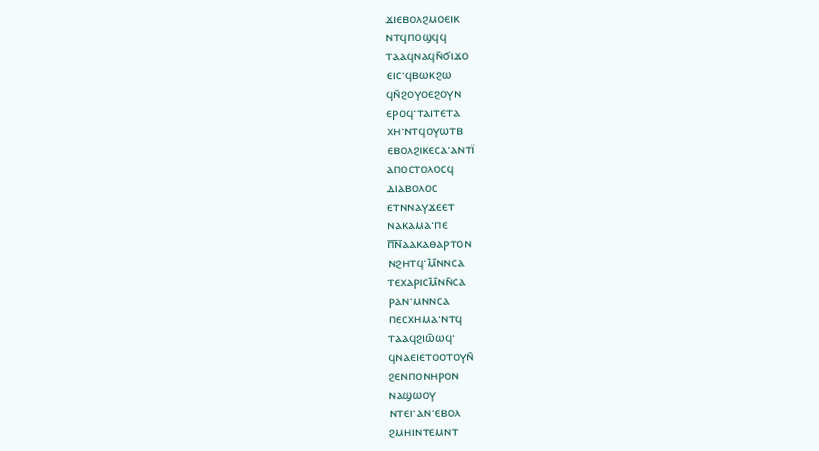ϫⲓⲉⲃⲟⲗϩⲙⲟⲉⲓⲕ
ⲛⲧϥⲡⲟϣϥϥ
ⲧⲁⲁϥⲛⲁϥⲛ̄ϭⲓϫⲟ
ⲉⲓⲥ·ϥⲃⲱⲕϩⲱ
ϥⲛ̄ϩⲟⲩⲟⲉϩⲟⲩⲛ
ⲉⲣⲟϥ·ⲧⲁⲓⲧⲉⲧⲁ
ⲭⲏ·ⲛⲧϥⲟⲩⲱⲧⲃ
ⲉⲃⲟⲗϩⲓⲕⲉⲥⲁ·ⲁⲛⲧⲓ̈
ⲁⲡⲟⲥⲧⲟⲗⲟⲥϥ
ⲇⲓⲁⲃⲟⲗⲟⲥ
ⲉⲧⲛⲛⲁⲩϫⲉⲉⲧ
ⲛⲁⲕⲁⲙⲁ·ⲡⲉ
ⲡ︤︥ⲛ︤︥ⲁⲁⲕⲁⲑⲁⲣⲧⲟⲛ
ⲛϩⲏⲧϥ·ⲙ︤︥ⲛⲛⲥⲁ
ⲧⲉⲭⲁⲣⲓⲥⲙ︤︥ⲛⲛ̄ⲥⲁ
ⲣⲁⲛ·ⲙⲛⲛⲥⲁ
ⲡⲉⲥⲭⲏⲙⲁ·ⲛⲧϥ
ⲧⲁⲁϥϩⲓⲱ̄ⲱϥ·
ϥⲛⲁⲉⲓⲉⲧⲟⲟⲧⲟⲩⲛ̄
ϩⲉⲛⲡⲟⲛⲏⲣⲟⲛ
ⲛⲁϣⲱⲟⲩ
ⲛⲧⲉⲓ·ⲁⲛ·ⲉⲃⲟⲗ
ϩⲙⲏⲓⲛⲧⲉⲙⲛⲧ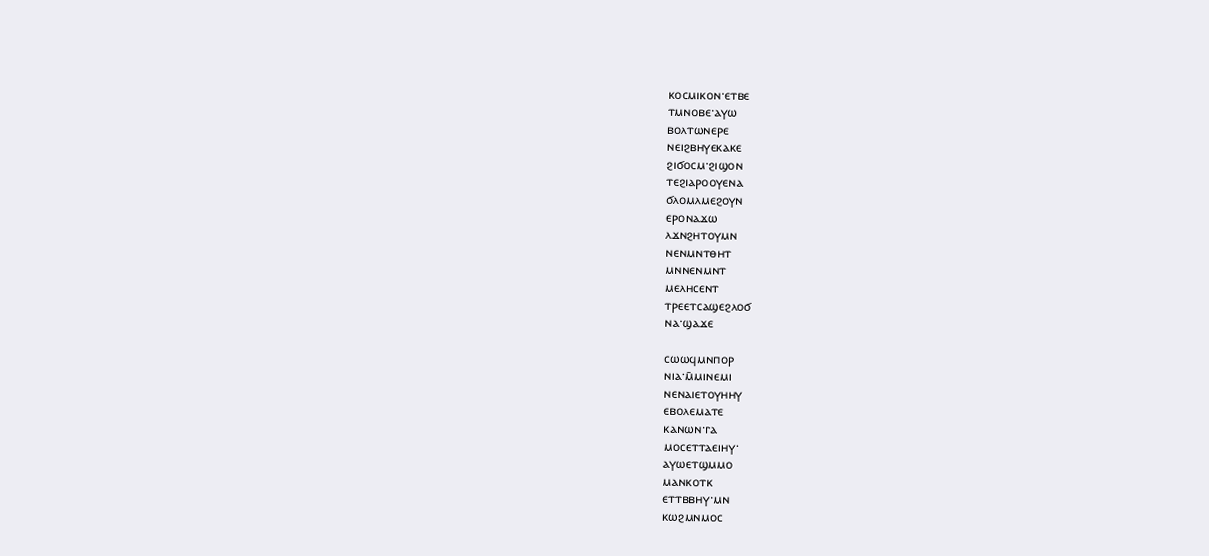ⲕⲟⲥⲙⲓⲕⲟⲛ·ⲉⲧⲃⲉ
ⲧⲙⲛⲟⲃⲉ·ⲁⲩⲱ
ⲃⲟⲗⲧⲱⲛⲉⲣⲉ
ⲛⲉⲓϩⲃⲏⲩⲉⲕⲁⲕⲉ
ϩⲓϭⲟⲥⲙ·ϩⲓϣⲟⲛ
ⲧⲉϩⲓⲁⲣⲟⲟⲩⲉⲛⲁ
ϭⲗⲟⲙⲗⲙⲉϩⲟⲩⲛ
ⲉⲣⲟⲛⲁϫⲱ
ⲗϫⲛϩⲏⲧⲟⲩⲙⲛ
ⲛⲉⲛⲙⲛⲧⲑⲏⲧ
ⲙⲛⲛⲉⲛⲙⲛⲧ
ⲙⲉⲗⲏⲥⲉⲛⲧ
ⲧⲣⲉⲉⲧⲥⲁϣⲉϩⲗⲟϭ
ⲛⲁ·ϣⲁϫⲉ

ⲥⲱⲱϥⲙⲛⲡⲟⲣ
ⲛⲓⲁ·ⲙ̄ⲙⲓⲛⲉⲙⲓ
ⲛⲉⲛⲁⲓⲉⲧⲟⲩⲏⲏⲩ
ⲉⲃⲟⲗⲉⲙⲁⲧⲉ
ⲕⲁⲛⲱⲛ·ⲅⲁ
ⲙⲟⲥⲉⲧⲧⲁⲉⲓⲏⲩ·
ⲁⲩⲱⲉⲧϣⲙⲙⲟ
ⲙⲁⲛⲕⲟⲧⲕ
ⲉⲧⲧⲃⲃⲏⲩ·ⲙⲛ
ⲕⲱϩⲙⲛⲙⲟⲥ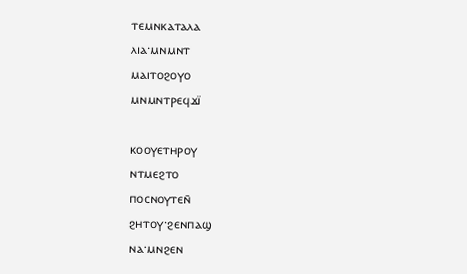ⲧⲉⲙⲛⲕⲁⲧⲁⲗⲁ
ⲗⲓⲁ·ⲙⲛⲙⲛⲧ
ⲙⲁⲓⲧⲟϩⲟⲩⲟ
ⲙⲛⲙⲛⲧⲣⲉϥϫⲓ̈

ⲕⲟⲟⲩⲉⲧⲏⲣⲟⲩ
ⲛⲧⲙⲉϩⲧⲟ
ⲡⲟⲥⲛⲟⲩⲧⲉⲛ̄
ϩⲏⲧⲟⲩ·ϩⲉⲛⲡⲁϣ
ⲛⲁ·ⲙⲛϩⲉⲛ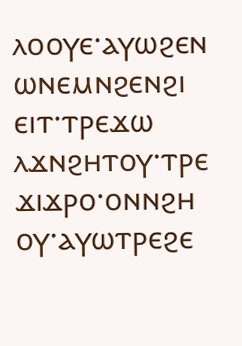ⲗⲟⲟⲩⲉ·ⲁⲩⲱϩⲉⲛ
ⲱⲛⲉⲙⲛϩⲉⲛϩⲓ
ⲉⲓⲧ·ⲧⲣⲉϫⲱ
ⲗϫⲛϩⲏⲧⲟⲩ·ⲧⲣⲉ
ϫⲓϫⲣⲟ·ⲟⲛⲛϩⲏ
ⲟⲩ·ⲁⲩⲱⲧⲣⲉϩⲉ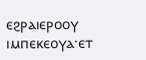ⲉϩⲣⲁⲓⲉⲣⲟⲟⲩ
ⲓⲙⲡⲉⲕⲉⲟⲩⲁ·ⲉⲧ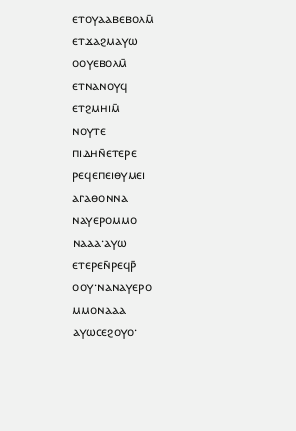ⲉⲧⲟⲩⲁⲁⲃⲉⲃⲟⲗⲙ̄
ⲉⲧϫⲁϩⲙⲁⲩⲱ
ⲟⲟⲩⲉⲃⲟⲗⲙ̄
ⲉⲧⲛⲁⲛⲟⲩϥ
ⲉⲧϩⲙⲏⲓⲙ̄
ⲛⲟⲩⲧⲉ
ⲡⲓⲇⲏⲛ̄ⲉⲧⲉⲣⲉ
ⲣⲉϥⲉⲡⲉⲓⲑⲩⲙⲉⲓ
ⲁⲅⲁⲑⲟⲛⲛⲁ
ⲛⲁⲩⲉⲣⲟⲙⲙⲟ
ⲛⲁⲁⲁ·ⲁⲩⲱ
ⲉⲧⲉⲣⲉⲛ̄ⲣⲉϥⲣ̄
ⲟⲟⲩ·ⲛⲁⲛⲁⲩⲉⲣⲟ
ⲙⲙⲟⲛⲁⲁⲁ
ⲁⲩⲱⲥⲉϩⲟⲩⲟ·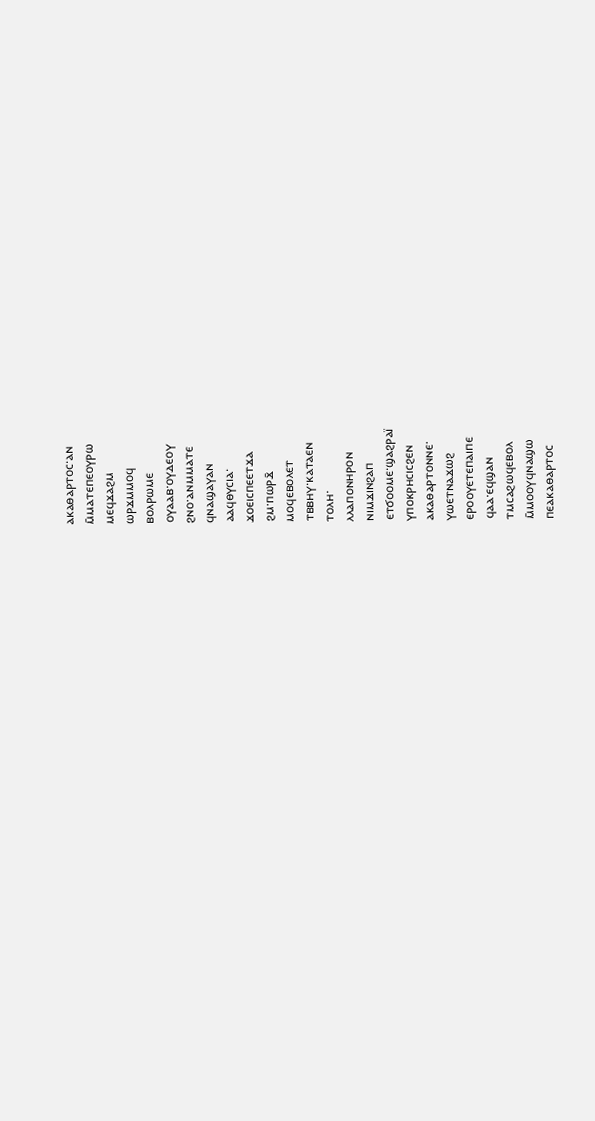ⲁⲕⲁⲑⲁⲣⲧⲟⲥ·ⲁⲛ
ⲙ̄ⲙⲁⲧⲉⲡⲉⲟⲩⲣⲱ
ⲙⲉϥϫⲁϩⲙ
ⲱⲣϫⲙⲙⲟϥ
ⲃⲟⲗⲣⲱⲙⲉ
ⲟⲩⲁⲁⲃ·ⲟⲩⲇⲉⲟⲩ
ϩⲛⲟ·ⲁⲛⲙⲙⲁⲧⲉ
ϥⲛⲁϣⲁⲩⲁⲛ
ⲁⲁϥⲑⲩⲥⲓⲁ·
ϫⲟⲉⲓⲥⲡⲉⲉⲧϫⲁ
ϩⲙ·ⲡⲱⲣϫ̄
ⲙⲟϥⲉⲃⲟⲗⲉⲧ
ⲧⲃⲃⲏⲩ·ⲕⲁⲧⲁⲉⲛ
ⲧⲟⲗⲏ·
ⲗⲗⲁⲡⲟⲛⲏⲣⲟⲛ
ⲛⲓⲙϫⲓⲛϩⲁⲡ
ⲉⲧϭⲟⲟⲙⲉ·ϣⲁϩⲣⲁⲓ̈
ⲩⲡⲟⲕⲣⲏⲥⲓⲥϩⲉⲛ
ⲁⲕⲁⲑⲁⲣⲧⲟⲛⲛⲉ·
ⲩⲱⲉⲧⲛⲁϫⲱϩ
ⲉⲣⲟⲟⲩⲉⲧⲉⲡⲁⲓⲡⲉ
ϥⲁⲁ·ⲉϥϣⲁⲛ
ⲧⲙⲥⲁϩⲱϥⲉⲃⲟⲗ
ⲙ̄ⲙⲟⲟⲩϥⲛⲁϣⲱ
ⲡⲉⲁⲕⲁⲑⲁⲣⲧⲟⲥ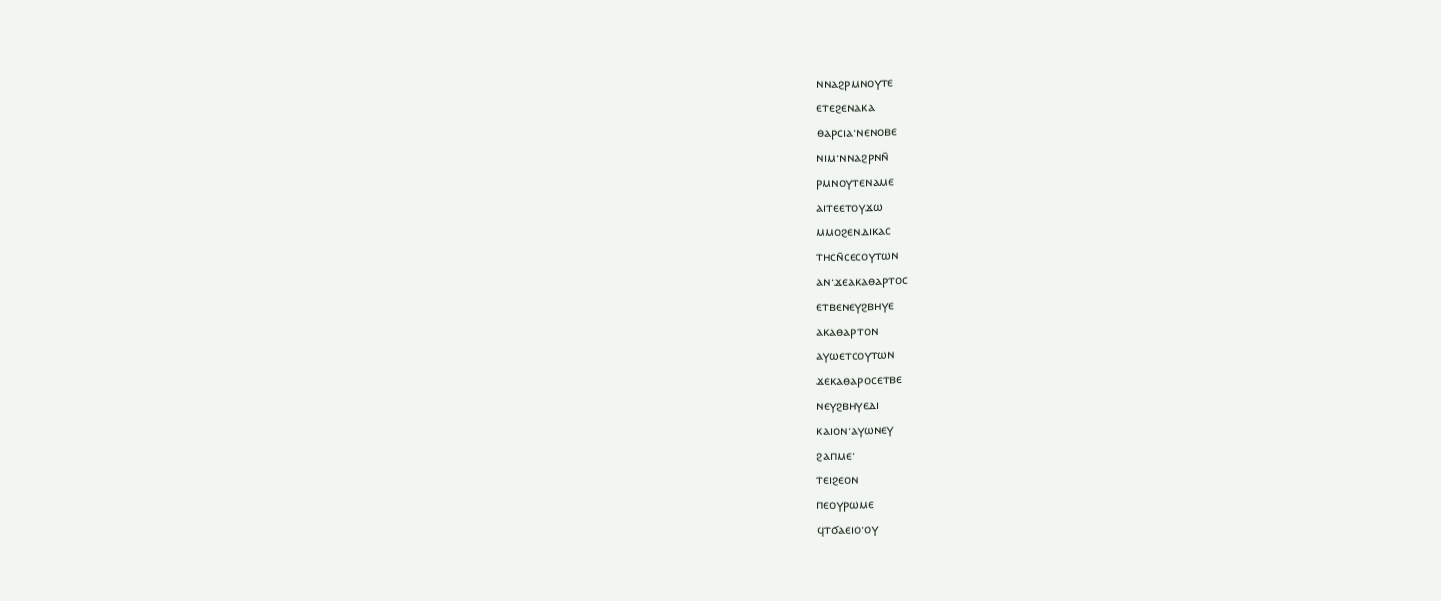ⲛⲛⲁϩⲣⲙⲛⲟⲩⲧⲉ
ⲉⲧⲉϩⲉⲛⲁⲕⲁ
ⲑⲁⲣⲥⲓⲁ·ⲛⲉⲛⲟⲃⲉ
ⲛⲓⲙ·ⲛⲛⲁϩⲣⲛⲛ̄
ⲣⲙⲛⲟⲩⲧⲉⲛⲁⲙⲉ
ⲁⲓⲧⲉⲉⲧⲟⲩϫⲱ
ⲙⲙⲟϩⲉⲛⲇⲓⲕⲁⲥ
ⲧⲏⲥⲛ̄ⲥⲉⲥⲟⲩⲧⲱⲛ
ⲁⲛ·ϫⲉⲁⲕⲁⲑⲁⲣⲧⲟⲥ
ⲉⲧⲃⲉⲛⲉⲩϩⲃⲏⲩⲉ
ⲁⲕⲁⲑⲁⲣⲧⲟⲛ
ⲁⲩⲱⲉⲧⲥⲟⲩⲧⲱⲛ
ϫⲉⲕⲁⲑⲁⲣⲟⲥⲉⲧⲃⲉ
ⲛⲉⲩϩⲃⲏⲩⲉⲇⲓ
ⲕⲁⲓⲟⲛ·ⲁⲩⲱⲛⲉⲩ
ϩⲁⲡⲙⲉ·
ⲧⲉⲓϩⲉⲟⲛ
ⲡⲉⲟⲩⲣⲱⲙⲉ
ϥⲧϭⲁⲉⲓⲟ·ⲟⲩ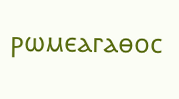ⲣⲱⲙⲉⲁⲅⲁⲑⲟⲥ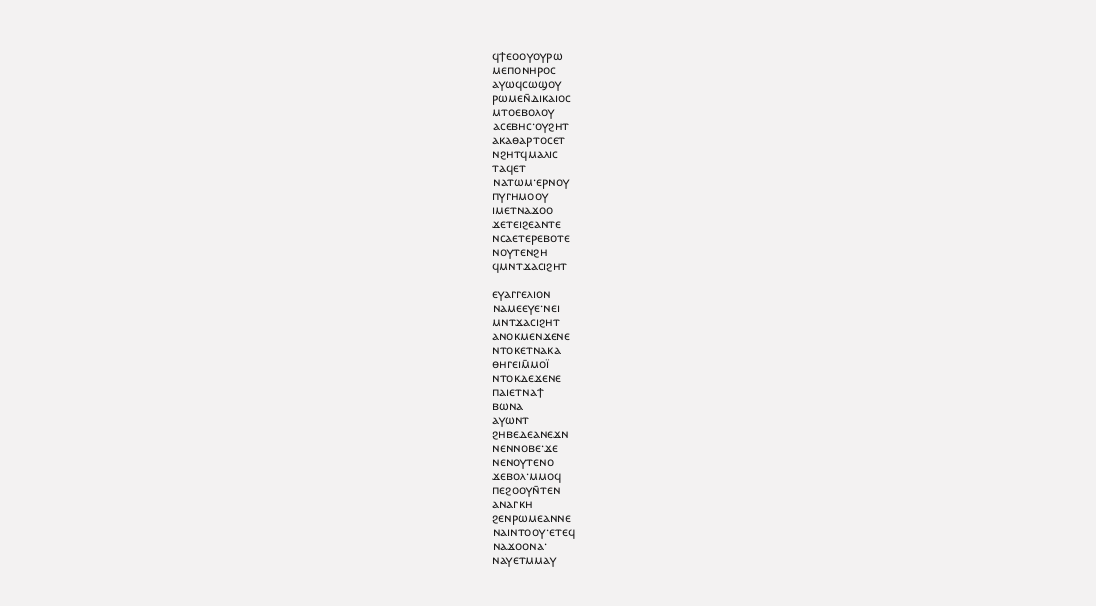ϥϯⲉⲟⲟⲩⲟⲩⲣⲱ
ⲙⲉⲡⲟⲛⲏⲣⲟⲥ
ⲁⲩⲱϥⲥⲱϣⲟⲩ
ⲣⲱⲙⲉⲛ̄ⲇⲓⲕⲁⲓⲟⲥ
ⲙⲧⲟⲉⲃⲟⲗⲟⲩ
ⲁⲥⲉⲃⲏⲥ·ⲟⲩϩⲏⲧ
ⲁⲕⲁⲑⲁⲣⲧⲟⲥⲉⲧ
ⲛϩⲏⲧϥⲙⲁⲗⲓⲥ
ⲧⲁϥⲉⲧ
ⲛⲁⲧⲱⲙ·ⲉⲣⲛⲟⲩ
ⲡⲩⲅⲏⲙⲟⲟⲩ
ⲓⲙⲉⲧⲛⲁϫⲟⲟ
ϫⲉⲧⲉⲓϩⲉⲁⲛⲧⲉ
ⲛⲥⲁⲉⲧⲉⲣⲉⲃⲟⲧⲉ
ⲛⲟⲩⲧⲉⲛϩⲏ
ϥⲙⲛⲧϫⲁⲥⲓϩⲏⲧ

ⲉⲩⲁⲅⲅⲉⲗⲓⲟⲛ
ⲛⲁⲙⲉⲉⲩⲉ·ⲛⲉⲓ
ⲙⲛⲧϫⲁⲥⲓϩⲏⲧ
ⲁⲛⲟⲕⲙⲉⲛϫⲉⲛⲉ
ⲛⲧⲟⲕⲉⲧⲛⲁⲕⲁ
ⲑⲏⲅⲉⲓⲙ̄ⲙⲟⲓ̈
ⲛⲧⲟⲕⲇⲉϫⲉⲛⲉ
ⲡⲁⲓⲉⲧⲛⲁϯ
ⲃⲱⲛⲁ
ⲁⲩⲱⲛⲧ
ϩⲏⲃⲉⲇⲉⲁⲛⲉϫⲛ
ⲛⲉⲛⲛⲟⲃⲉ·ϫⲉ
ⲛⲉⲛⲟⲩⲧⲉⲛⲟ
ϫⲉⲃⲟⲗ·ⲙⲙⲟϥ
ⲡⲉϩⲟⲟⲩⲛ̄ⲧⲉⲛ
ⲁⲛⲁⲅⲕⲏ
ϩⲉⲛⲣⲱⲙⲉⲁⲛⲛⲉ
ⲛⲁⲓⲛⲧⲟⲟⲩ·ⲉⲧⲉϥ
ⲛⲁϫⲟⲟⲛⲁ·
ⲛⲁⲩⲉⲧⲙⲙⲁⲩ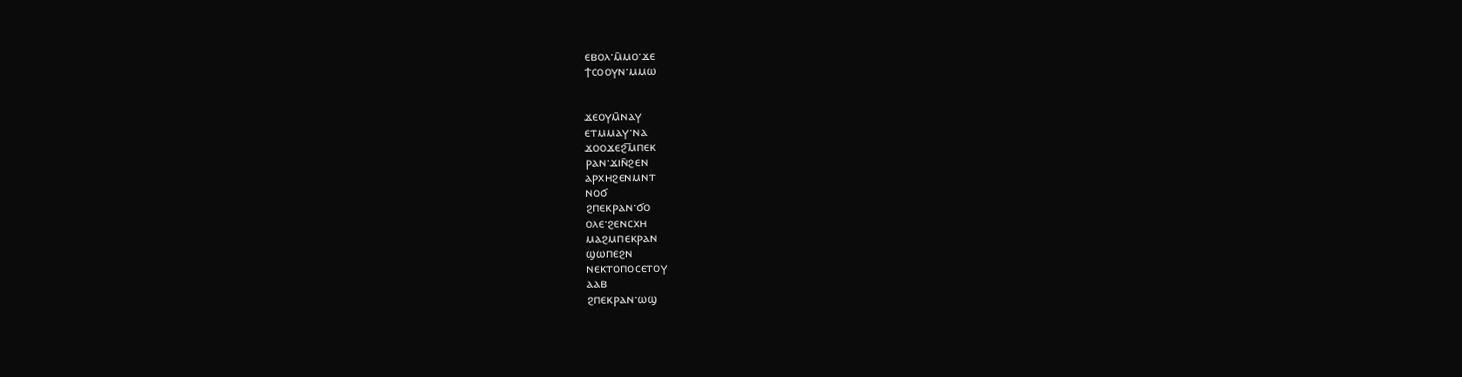ⲉⲃⲟⲗ·ⲙ̄ⲙⲟ·ϫⲉ
ϯⲥⲟⲟⲩⲛ·ⲙⲙⲱ


ϫⲉⲟⲩⲙ̄ⲛⲁⲩ
ⲉⲧⲙⲙⲁⲩ·ⲛⲁ
ϫⲟⲟϫⲉϩ︤ⲙ︥ⲡⲉⲕ
ⲣⲁⲛ·ϫⲓⲛ̄ϩⲉⲛ
ⲁⲣⲭⲏϩⲉⲛⲙⲛⲧ
ⲛⲟϭ
ϩⲡⲉⲕⲣⲁⲛ·ϭⲟ
ⲟⲗⲉ·ϩⲉⲛⲥⲭⲏ
ⲙⲁϩⲙⲡⲉⲕⲣⲁⲛ
ϣⲱⲡⲉϩⲛ
ⲛⲉⲕⲧⲟⲡⲟⲥⲉⲧⲟⲩ
ⲁⲁⲃ
ϩⲡⲉⲕⲣⲁⲛ·ⲱϣ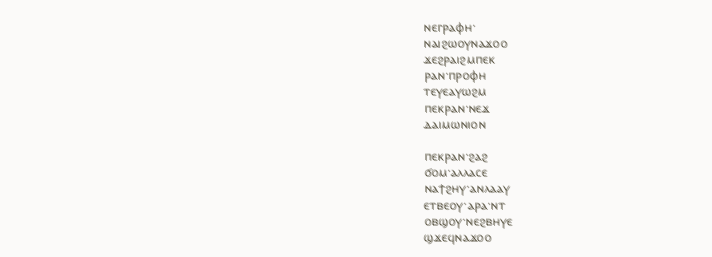ⲛⲉⲅⲣⲁⲫⲏ·
ⲛⲁⲓϩⲱⲟⲩⲛⲁϫⲟⲟ
ϫⲉϩⲣⲁⲓϩⲙⲡⲉⲕ
ⲣⲁⲛ·ⲡⲣⲟⲫⲏ
ⲧⲉⲩⲉⲁⲩⲱϩⲙ
ⲡⲉⲕⲣⲁⲛ·ⲛⲉϫ
ⲇⲁⲓⲙⲱⲛⲓⲟⲛ

ⲡⲉⲕⲣⲁⲛ·ϩⲁϩ
ϭⲟⲙ·ⲁⲗⲗⲁⲥⲉ
ⲛⲁϯϩⲏⲩ·ⲁⲛⲗⲁⲁⲩ
ⲉⲧⲃⲉⲟⲩ·ⲁⲣⲁ·ⲛⲧ
ⲟⲃϣⲟⲩ·ⲛⲉϩⲃⲏⲩⲉ
ϣϫⲉϥⲛⲁϫⲟⲟ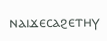ⲛⲁⲓϫⲉⲥⲁϩⲉⲧⲏⲩ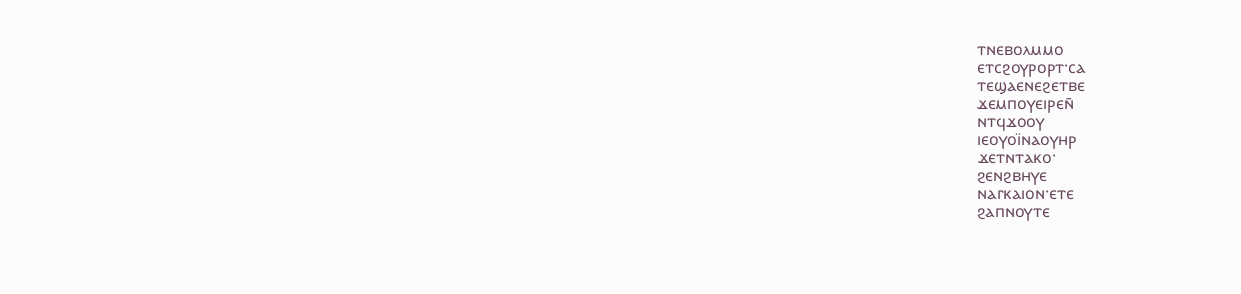ⲧⲛⲉⲃⲟⲗⲙⲙⲟ
ⲉⲧⲥϩⲟⲩⲣⲟⲣⲧ·ⲥⲁ
ⲧⲉϣⲁⲉⲛⲉϩⲉⲧⲃⲉ
ϫⲉⲙⲡⲟⲩⲉⲓⲣⲉⲛ̄
ⲛⲧϥϫⲟⲟⲩ
ⲓⲉⲟⲩⲟⲓ̈ⲛⲁⲟⲩⲏⲣ
ϫⲉⲧⲛⲧⲁⲕⲟ·
ϩⲉⲛϩⲃⲏⲩⲉ
ⲛⲁⲅⲕⲁⲓⲟⲛ·ⲉⲧⲉ
ϩⲁⲡⲛⲟⲩⲧⲉ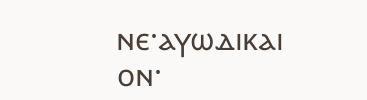ⲛⲉ·ⲁⲩⲱⲇⲓⲕⲁⲓ
ⲟⲛ·